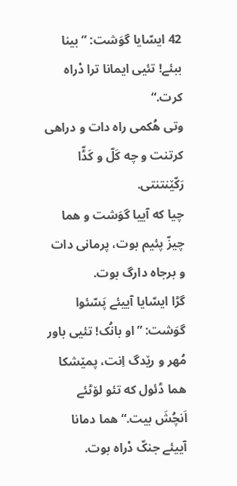42 ایسّایا گوَشت: ”بینا ببئے! تئیی ایمانا ترا دْراه کرت.“
وتی هُکمی راه دات و دراهی کرتنت و چه کَلّ و کَڈّا رَکّێنتنتی.
چیا که آییا گوَشت و هما چیزّ پئیم بوت، پرمانی دات و برجاه دارگ بوت.
گڑا ایسّایا آییئے پَسّئوا گوَشت: ”او بانُک! تئیی باور مُهر و رێدگ اِنت، پمێشکا هما ڈئول که تئو لۆٹئے اَنچُشَ بیت.“ هما دمانا آییئے جنکّ دْراه بوت.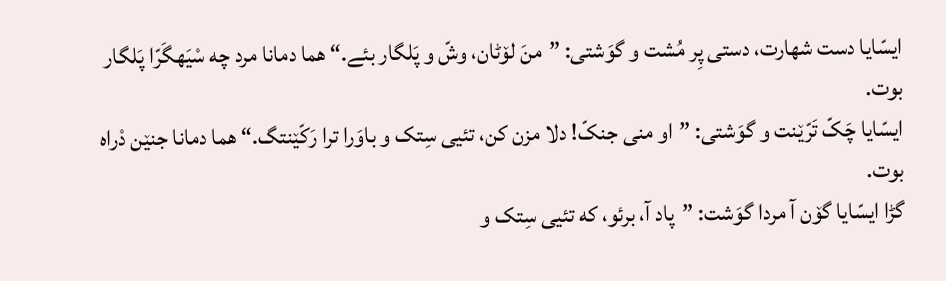ایسّایا دست شهارت، دستی پِر مُشت و گوَشتی: ”منَ لۆٹان، وشّ و پَلگار بئے.“ هما دمانا مرد چه سْیَهگَرّا پَلگار بوت.
ایسّایا چَکّ تَرّێنت و گوَشتی: ”او منی جنکّ! دلا مزن کن، تئیی سِتک و باوَرا ترا رَکّێنتگ.“ هما دمانا جنێن دْراه بوت.
گڑا ایسّایا گۆن آ مردا گوَشت: ”پاد آ، برئو، که تئیی سِتک و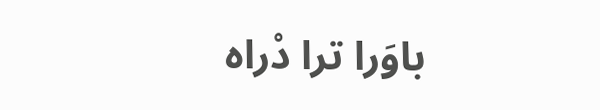باوَرا ترا دْراه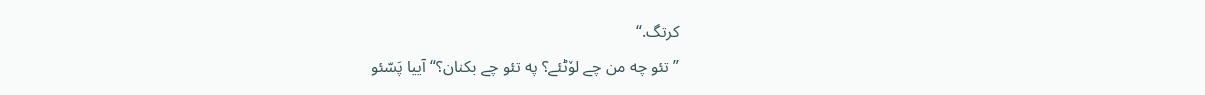کرتگ.“
”تئو چه من چے لۆٹئے؟ په تئو چے بکنان؟“ آییا پَسّئو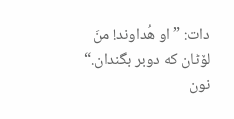دات: ”او هُداوند! منَ لۆٹان که دوبر بگندان.“
نون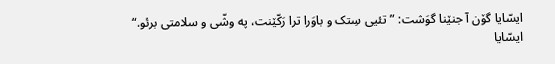ایسّایا گۆن آ جنێنا گوَشت: ”تئیی سِتک و باوَرا ترا رَکّێنت، په وشّی و سلامتی برئو.“
ایسّایا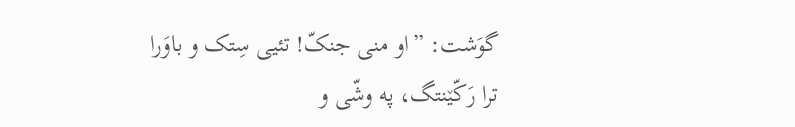گوَشت: ”او منی جنکّ! تئیی سِتک و باوَرا ترا رَکّێنتگ، په وشّی و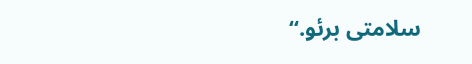سلامتی برئو.“